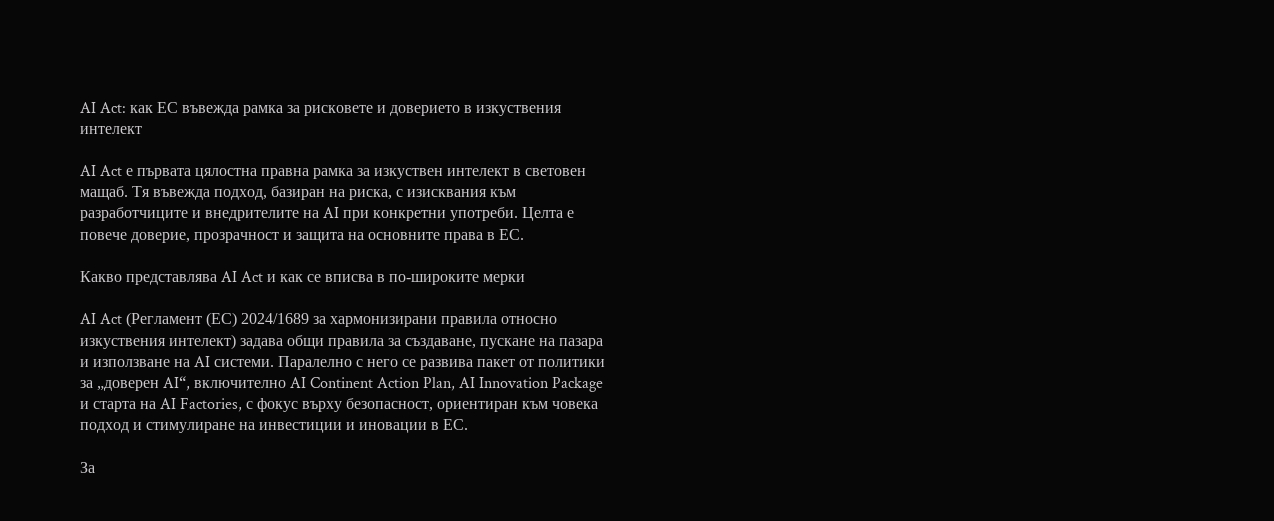AI Act: как ЕС въвежда рамка за рисковете и доверието в изкуствения интелект

AI Act е първата цялостна правна рамка за изкуствен интелект в световен мащаб. Тя въвежда подход, базиран на риска, с изисквания към разработчиците и внедрителите на AI при конкретни употреби. Целта е повече доверие, прозрачност и защита на основните права в ЕС.

Какво представлява AI Act и как се вписва в по-широките мерки

AI Act (Регламент (ЕС) 2024/1689 за хармонизирани правила относно изкуствения интелект) задава общи правила за създаване, пускане на пазара и използване на AI системи. Паралелно с него се развива пакет от политики за „доверен AI“, включително AI Continent Action Plan, AI Innovation Package и старта на AI Factories, с фокус върху безопасност, ориентиран към човека подход и стимулиране на инвестиции и иновации в ЕС.

За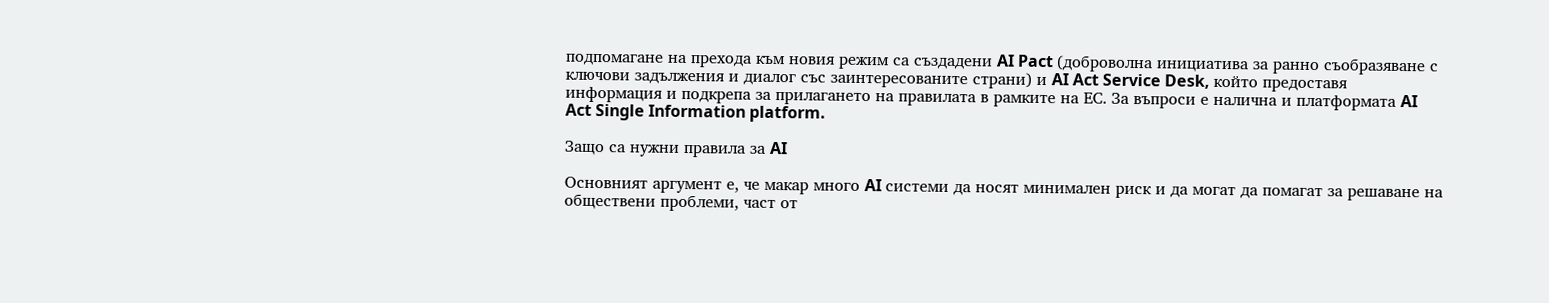подпомагане на прехода към новия режим са създадени AI Pact (доброволна инициатива за ранно съобразяване с ключови задължения и диалог със заинтересованите страни) и AI Act Service Desk, който предоставя информация и подкрепа за прилагането на правилата в рамките на ЕС. За въпроси е налична и платформата AI Act Single Information platform.

Защо са нужни правила за AI

Основният аргумент е, че макар много AI системи да носят минимален риск и да могат да помагат за решаване на обществени проблеми, част от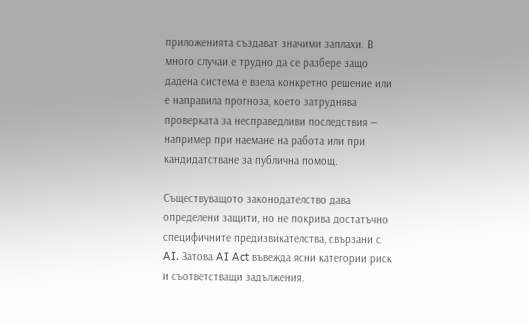приложенията създават значими заплахи. В много случаи е трудно да се разбере защо дадена система е взела конкретно решение или е направила прогноза, което затруднява проверката за несправедливи последствия — например при наемане на работа или при кандидатстване за публична помощ.

Съществуващото законодателство дава определени защити, но не покрива достатъчно специфичните предизвикателства, свързани с AI. Затова AI Act въвежда ясни категории риск и съответстващи задължения.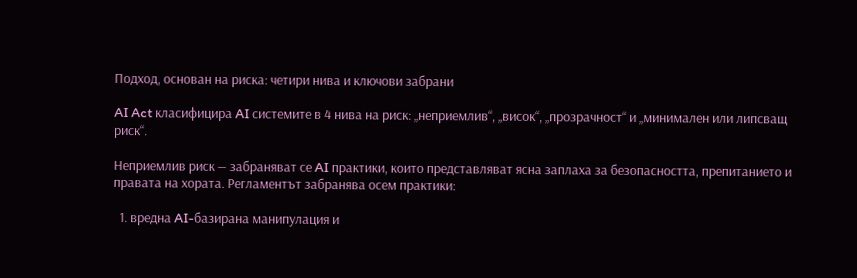Подход, основан на риска: четири нива и ключови забрани

AI Act класифицира AI системите в 4 нива на риск: „неприемлив“, „висок“, „прозрачност“ и „минимален или липсващ риск“.

Неприемлив риск — забраняват се AI практики, които представляват ясна заплаха за безопасността, препитанието и правата на хората. Регламентът забранява осем практики:

  1. вредна AI-базирана манипулация и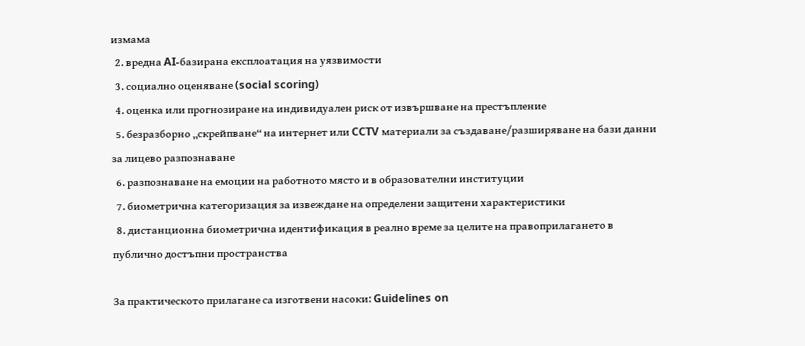измама
  2. вредна AI-базирана експлоатация на уязвимости
  3. социално оценяване (social scoring)
  4. оценка или прогнозиране на индивидуален риск от извършване на престъпление
  5. безразборно „скрейпване“ на интернет или CCTV материали за създаване/разширяване на бази данни за лицево разпознаване
  6. разпознаване на емоции на работното място и в образователни институции
  7. биометрична категоризация за извеждане на определени защитени характеристики
  8. дистанционна биометрична идентификация в реално време за целите на правоприлагането в публично достъпни пространства

За практическото прилагане са изготвени насоки: Guidelines on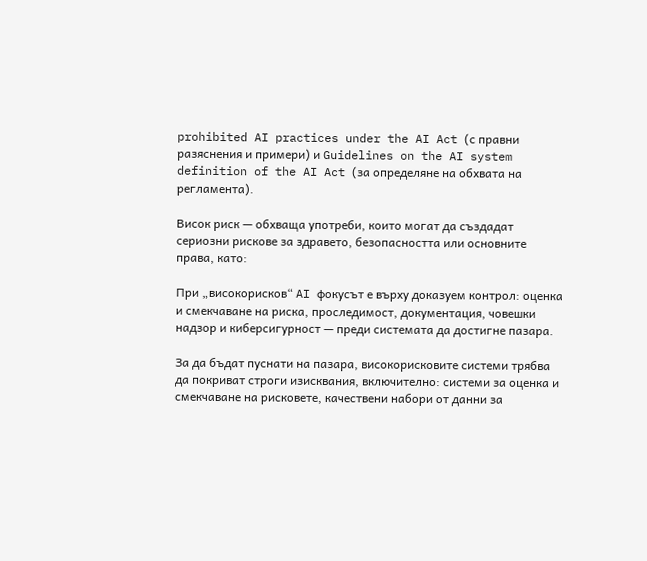prohibited AI practices under the AI Act (с правни разяснения и примери) и Guidelines on the AI system definition of the AI Act (за определяне на обхвата на регламента).

Висок риск — обхваща употреби, които могат да създадат сериозни рискове за здравето, безопасността или основните права, като:

При „високорисков“ AI фокусът е върху доказуем контрол: оценка и смекчаване на риска, проследимост, документация, човешки надзор и киберсигурност — преди системата да достигне пазара.

За да бъдат пуснати на пазара, високорисковите системи трябва да покриват строги изисквания, включително: системи за оценка и смекчаване на рисковете, качествени набори от данни за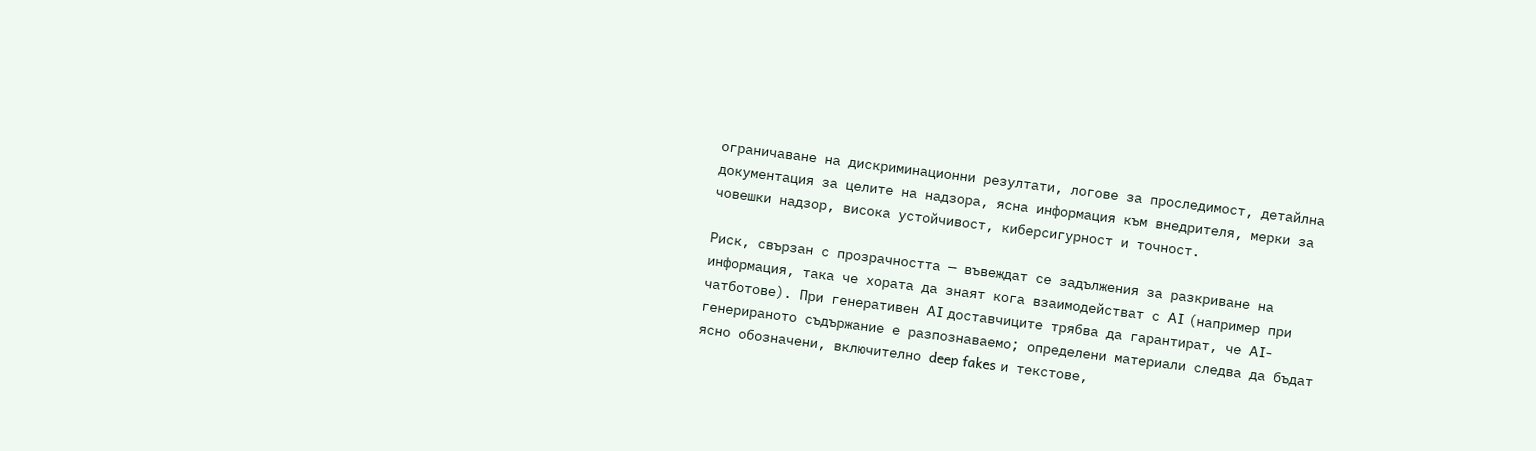ограничаване на дискриминационни резултати, логове за проследимост, детайлна документация за целите на надзора, ясна информация към внедрителя, мерки за човешки надзор, висока устойчивост, киберсигурност и точност.

Риск, свързан с прозрачността — въвеждат се задължения за разкриване на информация, така че хората да знаят кога взаимодействат с AI (например при чатботове). При генеративен AI доставчиците трябва да гарантират, че AI-генерираното съдържание е разпознаваемо; определени материали следва да бъдат ясно обозначени, включително deep fakes и текстове,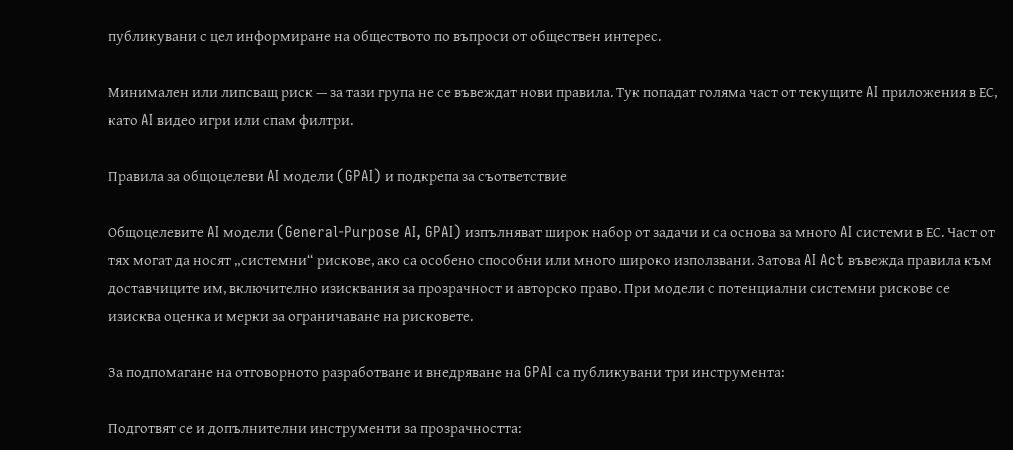публикувани с цел информиране на обществото по въпроси от обществен интерес.

Минимален или липсващ риск — за тази група не се въвеждат нови правила. Тук попадат голяма част от текущите AI приложения в ЕС, като AI видео игри или спам филтри.

Правила за общоцелеви AI модели (GPAI) и подкрепа за съответствие

Общоцелевите AI модели (General-Purpose AI, GPAI) изпълняват широк набор от задачи и са основа за много AI системи в ЕС. Част от тях могат да носят „системни“ рискове, ако са особено способни или много широко използвани. Затова AI Act въвежда правила към доставчиците им, включително изисквания за прозрачност и авторско право. При модели с потенциални системни рискове се изисква оценка и мерки за ограничаване на рисковете.

За подпомагане на отговорното разработване и внедряване на GPAI са публикувани три инструмента:

Подготвят се и допълнителни инструменти за прозрачността: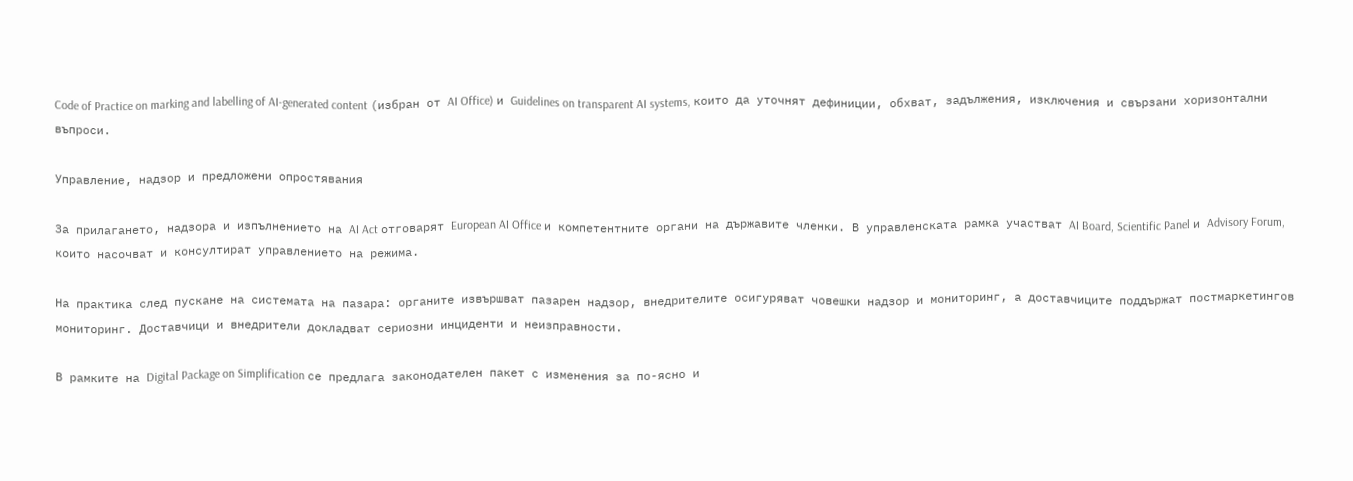Code of Practice on marking and labelling of AI-generated content (избран от AI Office) и Guidelines on transparent AI systems, които да уточнят дефиниции, обхват, задължения, изключения и свързани хоризонтални въпроси.

Управление, надзор и предложени опростявания

За прилагането, надзора и изпълнението на AI Act отговарят European AI Office и компетентните органи на държавите членки. В управленската рамка участват AI Board, Scientific Panel и Advisory Forum, които насочват и консултират управлението на режима.

На практика след пускане на системата на пазара: органите извършват пазарен надзор, внедрителите осигуряват човешки надзор и мониторинг, а доставчиците поддържат постмаркетингов мониторинг. Доставчици и внедрители докладват сериозни инциденти и неизправности.

В рамките на Digital Package on Simplification се предлага законодателен пакет с изменения за по-ясно и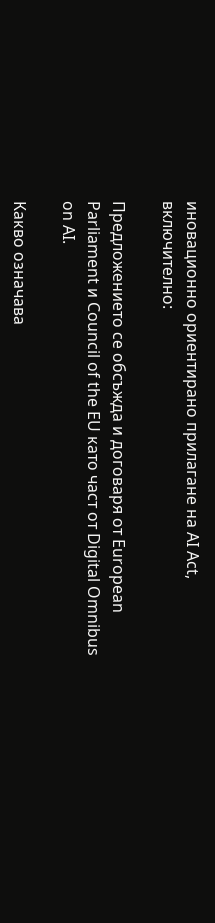иновационно ориентирано прилагане на AI Act, включително:

Предложението се обсъжда и договаря от European Parliament и Council of the EU като част от Digital Omnibus on AI.

Какво означава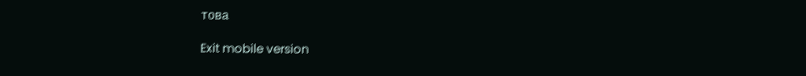това

Exit mobile version